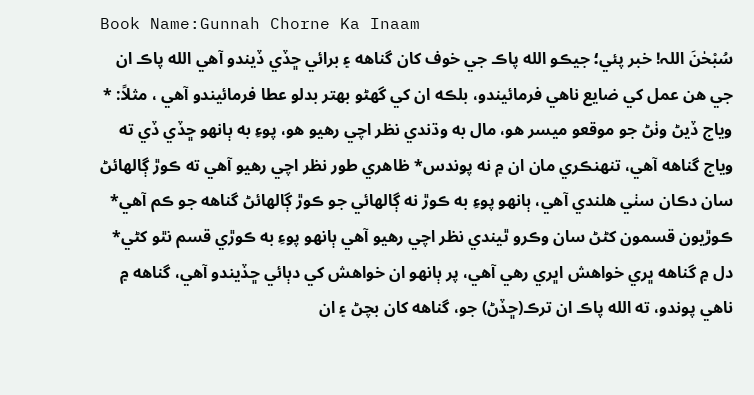Book Name:Gunnah Chorne Ka Inaam
سُبْحٰنَ اللہ! خبر پئي؛ جيڪو الله پاڪ جي خوف کان گناهه ۽ برائي ڇڏي ڏيندو آهي الله پاڪ ان جي هن عمل کي ضايع ناهي فرمائيندو، بلڪه ان کي گهڻو بهتر بدلو عطا فرمائيندو آهي ، مثلاً: * وياج ڏيڻ وٺڻ جو موقعو ميسر هو، مال به وڌندي نظر اچي رهيو هو، پوءِ به ٻانهو ڇڏي ڏي ته وياج گناهه آهي، تنهنڪري مان ان ۾ نه پوندس* ظاهري طور نظر اچي رهيو آهي ته ڪوڙ ڳالهائڻ سان دڪان سٺي هلندي آهي، ٻانهو پوءِ به ڪوڙ نه ڳالهائي جو ڪوڙ ڳالهائڻ گناهه جو ڪم آهي* ڪوڙيون قسمون کڻڻ سان وڪرو ٿيندي نظر اچي رهيو آهي ٻانهو پوءِ به ڪوڙي قسم نٿو کڻي* دل ۾ گناهه ڀري خواهش اڀري رهي آهي، پر ٻانهو ان خواهش کي دٻائي ڇڏيندو آهي، گناهه ۾ ناهي پوندو، ته الله پاڪ ان ترڪ(ڇڏڻ) جو، گناهه کان بچڻ ۽ ان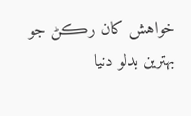خواهش کان رڪڻ جو بهترين بدلو دنيا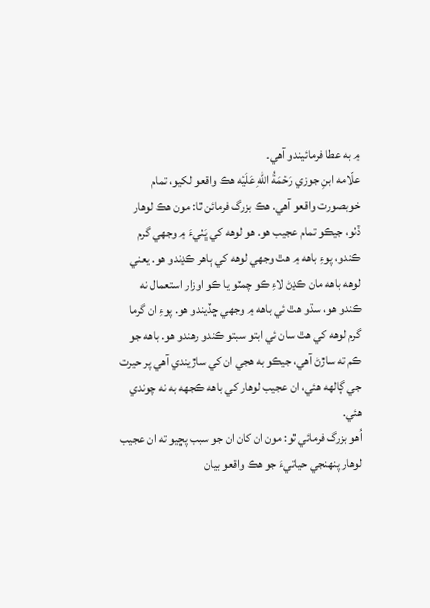۾ به عطا فرمائيندو آهي۔
علّامه ابنِ جوزي رَحۡمَةُ اللهِ عَلَيۡه هڪ واقعو لکيو، تمام خوبصورت واقعو آهي. هڪ بزرگ فرمائن ٿا: مون هڪ لوھار ڏٺو، جيڪو تمام عجيب هو. هو لوهه کي ڀَٺيءَ ۾ وجھي گرم ڪندو، پوءِ باھه ۾ هٿ وجھي لوهه کي ٻاهر ڪڍندو هو. يعني لوهه باهه مان ڪڍڻ لاءِ ڪو چمٽو يا ڪو اوزار استعمال نه ڪندو هو، سڌو هٿ ئي باھه ۾ وجهي ڇڏيندو هو. پوءِ ان گرما گرم لوهه کي هٿ سان ئي ابتو سبتو ڪندو رهندو هو. باھه جو ڪم ته ساڙڻ آهي، جيڪو به هجي ان کي ساڙيندي آهي پر حيرت جي ڳالهه هئي، ان عجيب لوھار کي باھه ڪجهه به نه چوندي هئي.
اُهو بزرگ فرمائي ٿو: مون ان کان ان جو سبب پڇيو ته ان عجيب لوھار پنهنجي حياتيءَ جو هڪ واقعو بيان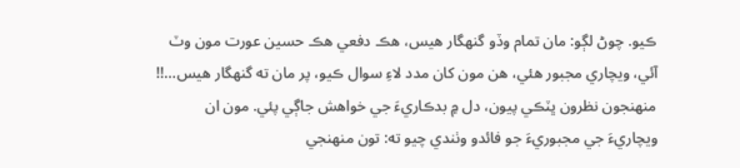ڪيو. چوڻ لڳو: مان تمام وڏو گنهگار هيس، هڪ دفعي هڪ حسين عورت مون وٽ آئي، ويچاري مجبور هئي، هن مون کان مدد لاءِ سوال ڪيو، پر مان ته گنهگار هيس...!! منهنجون نظرون ڀٽڪي پيون، دل ۾ بدڪاريءَ جي خواهش جاڳي پئي. مون ان ويچاريءَ جي مجبوريءَ جو فائدو وٺندي چيو ته: تون منهنجي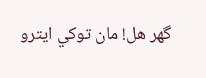گهر هل! مان توکي ايترو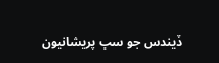ڏيندس جو سڀ پريشانيون